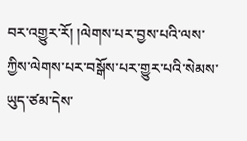བར་འགྱུར་རོ། །ལེགས་པར་བྱས་པའི་ལས་ཀྱིས་ལེགས་པར་བསྒོས་པར་གྱུར་པའི་སེམས་ཡུད་ཙམ་དེས་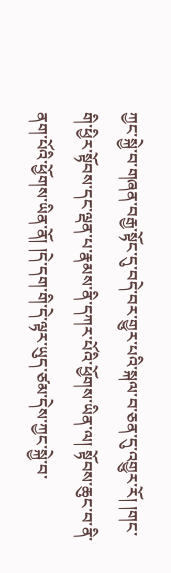ཀྱང་སྐྱེ་བ་གཞན་བརྒྱ་སྟོང་དུ་བདེ་བར་གྱུར་པའི་སྐལ་བ་ཅན་དུ་འགྱུར་རོ། །གང་གི་ཕྱིར་སྟོབས་དང་ལྡན་པ་རྣམས་ནི་དཀར་པོའི་ཕྱོགས་ཡིན་ལ། སྟོབས་ཆུང་བ་ནི་ནག་པོའི་ཕྱོགས་ཡིན་ནོ། །དེ་དག་གི་དེ་ལྟར་ཡུད་ཙམ་དེས་ཀྱང་སྐྱེ་བ་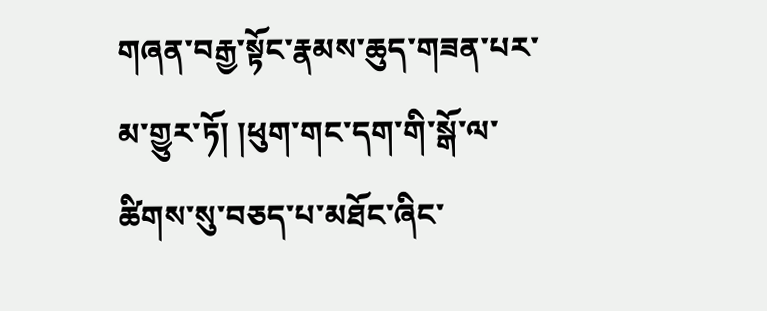གཞན་བརྒྱ་སྟོང་རྣམས་ཆུད་གཟན་པར་མ་གྱུར་ཏོ། །ཕུག་གང་དག་གི་སྒོ་ལ་ཚིགས་སུ་བཅད་པ་མཐོང་ཞིང་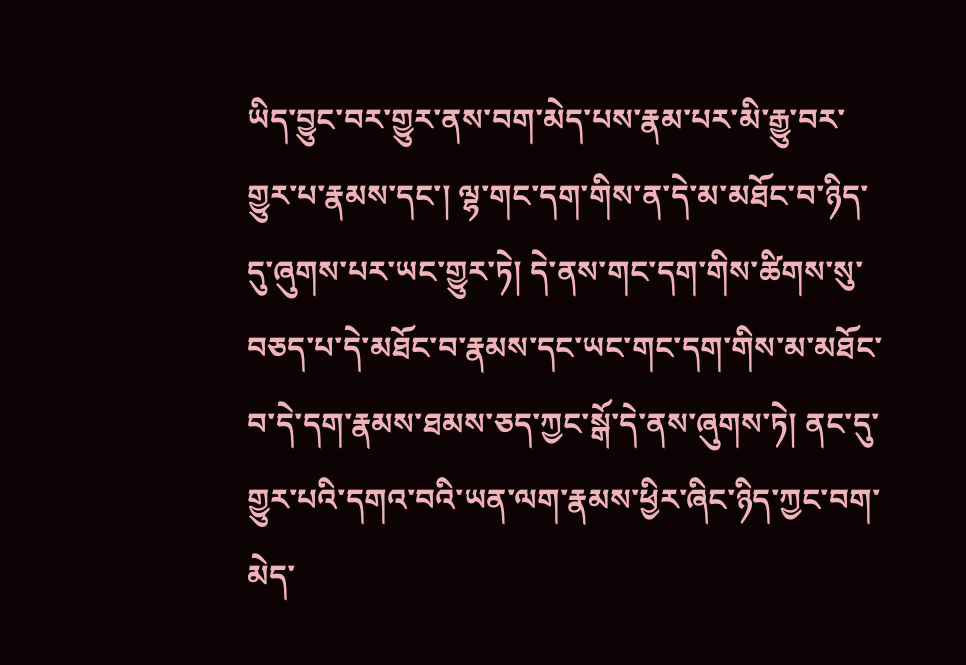ཡིད་བྱུང་བར་གྱུར་ནས་བག་མེད་པས་རྣམ་པར་མི་རྒྱུ་བར་གྱུར་པ་རྣམས་དང་། ལྷ་གང་དག་གིས་ན་དེ་མ་མཐོང་བ་ཉིད་དུ་ཞུགས་པར་ཡང་གྱུར་ཏེ། དེ་ནས་གང་དག་གིས་ཚིགས་སུ་བཅད་པ་དེ་མཐོང་བ་རྣམས་དང་ཡང་གང་དག་གིས་མ་མཐོང་བ་དེ་དག་རྣམས་ཐམས་ཅད་ཀྱང་སྒོ་དེ་ནས་ཞུགས་ཏེ། ནང་དུ་གྱུར་པའི་དགའ་བའི་ཡན་ལག་རྣམས་ཕྱིར་ཞིང་ཉིད་ཀྱང་བག་མེད་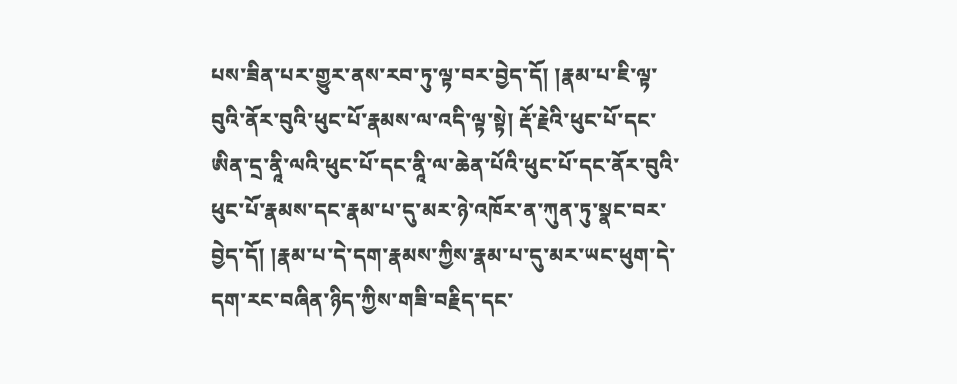པས་ཟིན་པར་གྱུར་ནས་རབ་ཏུ་ལྟ་བར་བྱེད་དོ། །རྣམ་པ་ཇི་ལྟ་བུའི་ནོར་བུའི་ཕུང་པོ་རྣམས་ལ་འདི་ལྟ་སྟེ། རྡོ་རྗེའི་ཕུང་པོ་དང་ཨིན་དྲ་ནཱི་ལའི་ཕུང་པོ་དང་ནཱི་ལ་ཆེན་པོའི་ཕུང་པོ་དང་ནོར་བུའི་ཕུང་པོ་རྣམས་དང་རྣམ་པ་དུ་མར་ཉེ་འཁོར་ན་ཀུན་ཏུ་སྣང་བར་བྱེད་དོ། །རྣམ་པ་དེ་དག་རྣམས་ཀྱིས་རྣམ་པ་དུ་མར་ཡང་ཕུག་དེ་དག་རང་བཞིན་ཉིད་ཀྱིས་གཟི་བརྗིད་དང་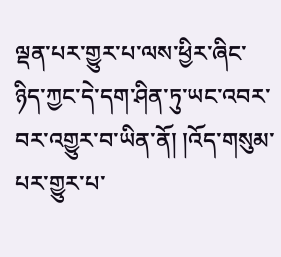ལྡན་པར་གྱུར་པ་ལས་ཕྱིར་ཞིང་ཉིད་ཀྱང་དེ་དག་ཤིན་ཏུ་ཡང་འབར་བར་འགྱུར་བ་ཡིན་ནོ། །འོད་གསུམ་པར་གྱུར་པ་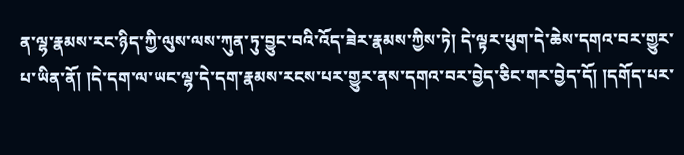ན་ལྷ་རྣམས་རང་ཉིད་ཀྱི་ལུས་ལས་ཀུན་ཏུ་བྱུང་བའི་འོད་ཟེར་རྣམས་ཀྱིས་ཏེ། དེ་ལྟར་ཕུག་དེ་ཆེས་དགའ་བར་གྱུར་པ་ཡིན་ནོ། །དེ་དག་ལ་ཡང་ལྷ་དེ་དག་རྣམས་རངས་པར་གྱུར་ནས་དགའ་བར་བྱེད་ཅིང་གར་བྱེད་དོ། །དགོད་པར་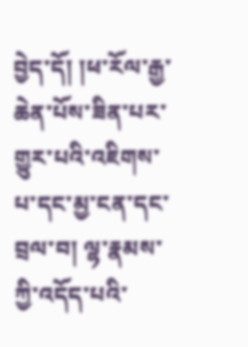བྱེད་དོ། །ཕ་རོལ་རྒྱ་ཆེན་པོས་ཟིན་པར་གྱུར་པའི་འཇིགས་པ་དང་མྱ་ངན་དང་བྲལ་བ། ལྷ་རྣམས་ཀྱི་འདོད་པའི་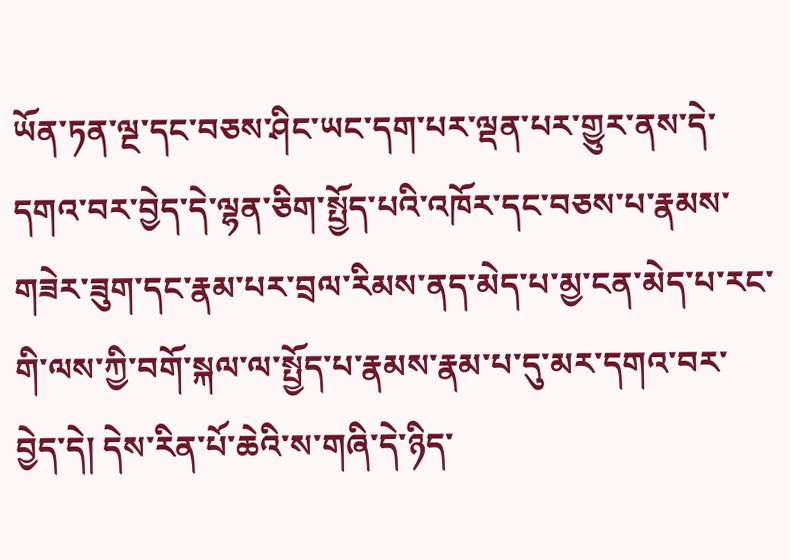ཡོན་ཏན་ལྔ་དང་བཅས་ཤིང་ཡང་དག་པར་ལྡན་པར་གྱུར་ནས་དེ་དགའ་བར་བྱེད་དེ་ལྷན་ཅིག་སྤྱོད་པའི་འཁོར་དང་བཅས་པ་རྣམས་གཟེར་ཟུག་དང་རྣམ་པར་བྲལ་རིམས་ནད་མེད་པ་མྱ་ངན་མེད་པ་རང་གི་ལས་ཀྱི་བགོ་སྐལ་ལ་སྤྱོད་པ་རྣམས་རྣམ་པ་དུ་མར་དགའ་བར་བྱེད་དེ། དེས་རིན་པོ་ཆེའི་ས་གཞི་དེ་ཉིད་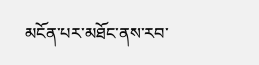མངོན་པར་མཐོང་ནས་རབ་